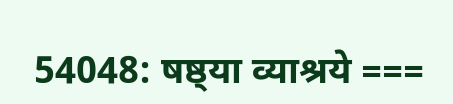54048: षष्ठ्या व्याश्रये ===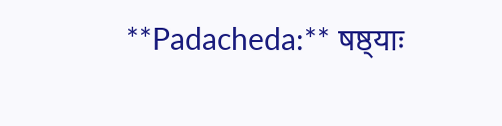**Padacheda:** षष्ठ्याः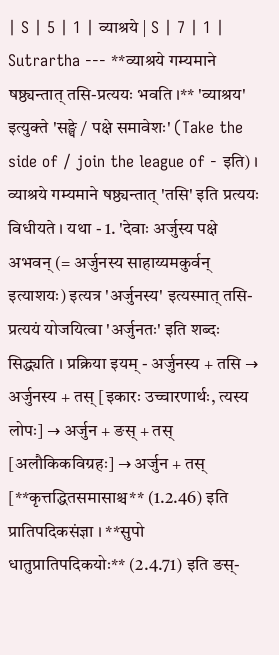| S | 5 | 1 | व्याश्रये | S | 7 | 1 | Sutrartha --- **व्याश्रये गम्यमाने षष्ठ्यन्तात् तसि-प्रत्ययः भवति ।** 'व्याश्रय' इत्युक्ते 'सङ्घे / पक्षे समावेशः' (Take the side of / join the league of - इति) । व्याश्रये गम्यमाने षष्ठ्यन्तात् 'तसि' इति प्रत्ययः विधीयते । यथा - 1. 'देवाः अर्जुस्य पक्षे अभवन् (= अर्जुनस्य साहाय्यमकुर्वन् इत्याशयः) इत्यत्र 'अर्जुनस्य' इत्यस्मात् तसि-प्रत्ययं योजयित्वा 'अर्जुनतः' इति शब्दः सिद्ध्यति । प्रक्रिया इयम् - अर्जुनस्य + तसि → अर्जुनस्य + तस् [इकारः उच्चारणार्थः, त्यस्य लोपः] → अर्जुन + ङस् + तस् [अलौकिकविग्रहः] → अर्जुन + तस् [**कृत्तद्धितसमासाश्च** (1.2.46) इति प्रातिपदिकसंज्ञा । **सुपो धातुप्रातिपदिकयोः** (2.4.71) इति ङस्-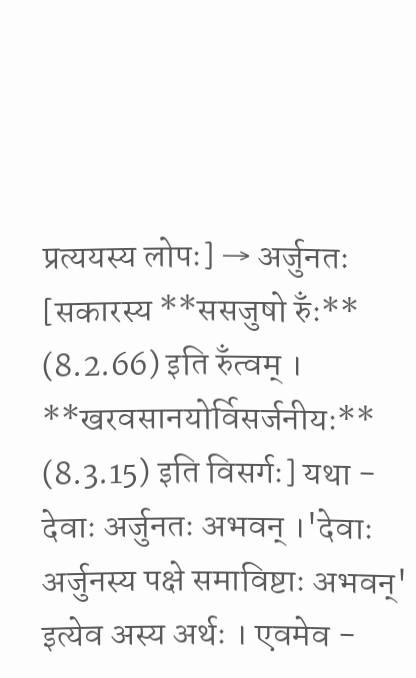प्रत्ययस्य लोपः] → अर्जुनतः [सकारस्य **ससजुषो रुँः** (8.2.66) इति रुँत्वम् । **खरवसानयोर्विसर्जनीयः** (8.3.15) इति विसर्गः] यथा - देवाः अर्जुनतः अभवन् ।'देवाः अर्जुनस्य पक्षे समाविष्टाः अभवन्' इत्येव अस्य अर्थः । एवमेव -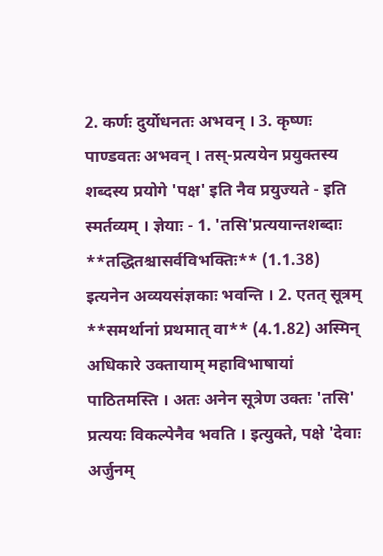2. कर्णः दुर्योधनतः अभवन् । 3. कृष्णः पाण्डवतः अभवन् । तस्-प्रत्ययेन प्रयुक्तस्य शब्दस्य प्रयोगे 'पक्ष' इति नैव प्रयुज्यते - इति स्मर्तव्यम् । ज्ञेयाः - 1. 'तसि'प्रत्ययान्तशब्दाः **तद्धितश्चासर्वविभक्तिः** (1.1.38) इत्यनेन अव्ययसंज्ञकाः भवन्ति । 2. एतत् सूत्रम् **समर्थानां प्रथमात् वा** (4.1.82) अस्मिन् अधिकारे उक्तायाम् महाविभाषायां पाठितमस्ति । अतः अनेन सूत्रेण उक्तः 'तसि' प्रत्ययः विकल्पेनैव भवति । इत्युक्ते, पक्षे 'देवाः अर्जुनम्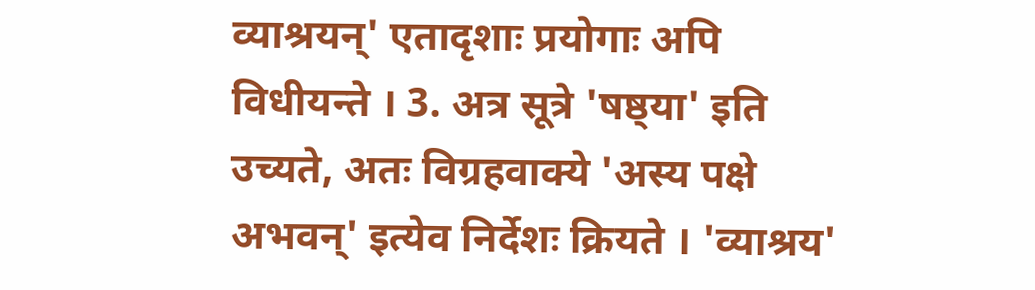व्याश्रयन्' एतादृशाः प्रयोगाः अपि विधीयन्ते । 3. अत्र सूत्रे 'षष्ठ्या' इति उच्यते, अतः विग्रहवाक्ये 'अस्य पक्षे अभवन्' इत्येव निर्देशः क्रियते । 'व्याश्रय'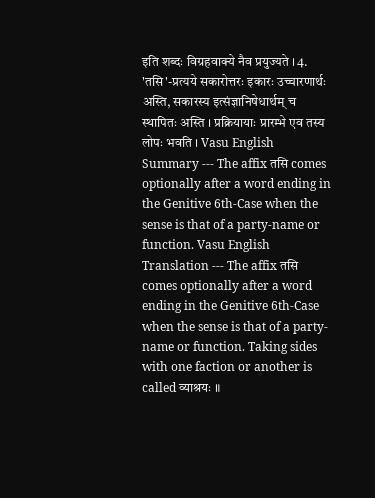इति शब्दः विग्रहवाक्ये नैव प्रयुज्यते । 4. 'तसि'-प्रत्यये सकारोत्तरः इकारः उच्चारणार्थः अस्ति, सकारस्य इत्संज्ञानिषेधार्थम् च स्थापितः अस्ति । प्रक्रियायाः प्रारम्भे एव तस्य लोपः भवति । Vasu English Summary --- The affix तसि comes optionally after a word ending in the Genitive 6th-Case when the sense is that of a party-name or function. Vasu English Translation --- The affix तसि comes optionally after a word ending in the Genitive 6th-Case when the sense is that of a party-name or function. Taking sides with one faction or another is called व्याश्रयः ॥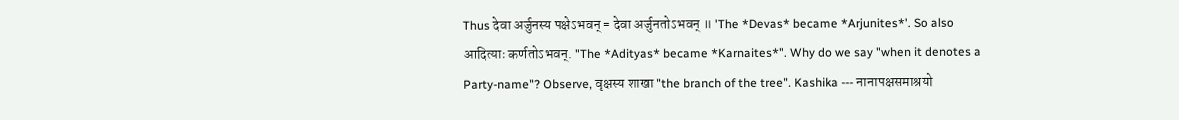Thus देवा अर्जुनस्य पक्षेऽभवन् = देवा अर्जुनतोऽभवन् ॥ 'The *Devas* became *Arjunites*'. So also आदित्याः कर्णतोऽभवन्. "The *Adityas* became *Karnaites*". Why do we say "when it denotes a Party-name"? Observe, वृक्षस्य शाखा "the branch of the tree". Kashika --- नानापक्षसमाश्रयो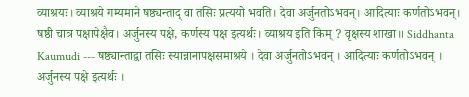व्याश्रयः। व्याश्रये गम्यमाने षष्ठ्यन्ताद् वा तसिः प्रत्ययो भवति। देवा अर्जुनतोऽभवन्। आदित्याः कर्णतोऽभवन्। षष्ठी चात्र पक्षापेक्षैव। अर्जुनस्य पक्षे, कर्णस्य पक्ष इत्यर्थः। व्याश्रय इति किम् ? वृक्षस्य शाखा॥ Siddhanta Kaumudi --- षष्ठ्यान्ताद्वा तसिः स्यान्नानापक्षसमाश्रये । देवा अर्जुनतोऽभवन् । आदित्याः कर्णतोऽभवन् । अर्जुनस्य पक्षे इत्यर्थः ।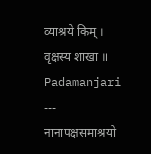व्याश्रये किम् । वृक्षस्य शाखा ॥ Padamanjari --- नानापक्षसमाश्रयो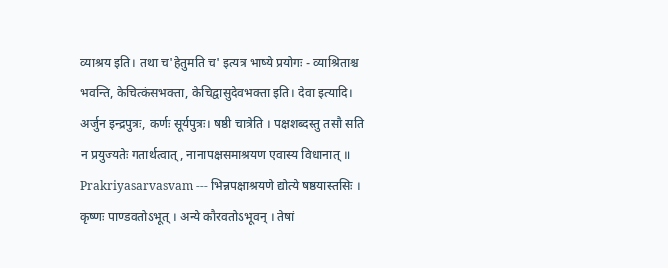व्याश्रय इति। तथा च'हेतुमति च' इत्यत्र भाष्ये प्रयोगः - व्याश्रिताश्च भवन्ति, केचित्कंसभक्ता, केचिद्वासुदेवभक्ता इति। देवा इत्यादि। अर्जुन इन्द्रपुत्रः, कर्णः सूर्यपुत्रः। षष्ठी चात्रेति । पक्षशब्दस्तु तसौ सति न प्रयुज्यतेः गतार्थत्वात्, नानापक्षसमाश्रयण एवास्य विधानात् ॥ Prakriyasarvasvam --- भिन्नपक्षाश्रयणे द्योत्ये षष्ठयास्तसिः । कृष्णः पाण्डवतोऽभूत् । अन्ये कौरवतोऽभूवन् । तेषां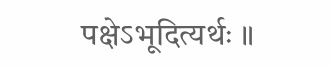पक्षेऽभूदित्यर्थः ॥